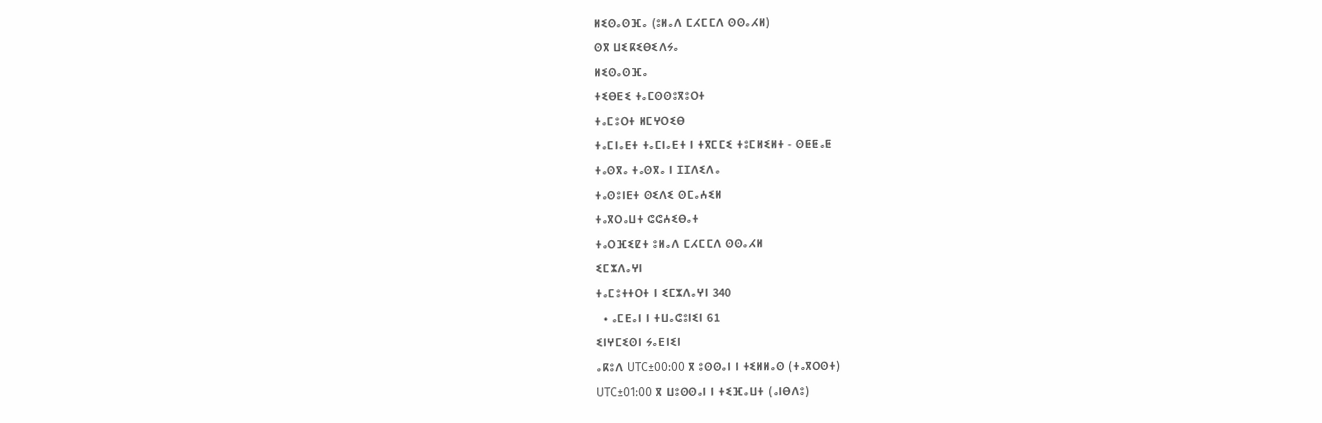ⵍⵉⵙⴰⵙⴼⴰ (ⵓⵍⴰⴷ ⵎⵃⵎⵎⴷ ⵙⵙⴰⵃⵍ)
ⵙⴳ ⵡⵉⴽⵉⴱⵉⴷⵢⴰ
ⵍⵉⵙⴰⵙⴼⴰ
ⵜⵉⴱⴹⵉ ⵜⴰⵎⵙⵙⵓⴳⵓⵔⵜ
ⵜⴰⵎⵓⵔⵜ ⵍⵎⵖⵔⵉⴱ
ⵜⴰⵎⵏⴰⴹⵜ ⵜⴰⵎⵏⴰⴹⵜ ⵏ ⵜⴳⵎⵎⵉ ⵜⵓⵎⵍⵉⵍⵜ - ⵙⵟⵟⴰⵟ
ⵜⴰⵙⴳⴰ ⵜⴰⵙⴳⴰ ⵏ ⵊⵊⴷⵉⴷⴰ
ⵜⴰⵙⵓⵏⴹⵜ ⵙⵉⴷⵉ ⵙⵎⴰⵄⵉⵍ
ⵜⴰⴳⵔⴰⵡⵜ ⵛⵛⵄⵉⴱⴰⵜ
ⵜⴰⵔⴼⵉⵇⵜ ⵓⵍⴰⴷ ⵎⵃⵎⵎⴷ ⵙⵙⴰⵃⵍ
ⵉⵎⵣⴷⴰⵖⵏ
ⵜⴰⵎⵓⵜⵜⵔⵜ ⵏ ⵉⵎⵣⴷⴰⵖⵏ 340
  • ⴰⵎⴹⴰⵏ ⵏ ⵜⵡⴰⵛⵓⵏⵉⵏ 61
ⵉⵏⵖⵎⵉⵙⵏ ⵢⴰⴹⵏⵉⵏ
ⴰⴽⵓⴷ UTC±00:00 ⴳ ⵓⵙⵙⴰⵏ ⵏ ⵜⵉⵍⵍⴰⵙ (ⵜⴰⴳⵔⵙⵜ)
UTC±01:00 ⴳ ⵡⵓⵙⵙⴰⵏ ⵏ ⵜⵉⴼⴰⵡⵜ (ⴰⵏⴱⴷⵓ)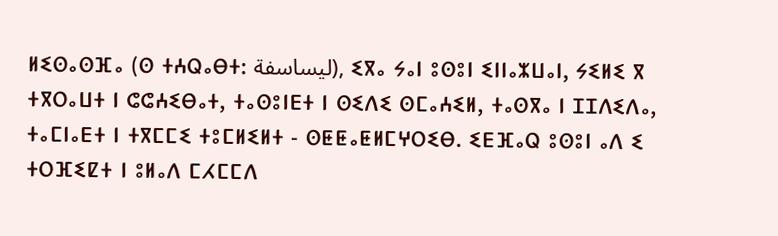ⵍⵉⵙⴰⵙⴼⴰ (ⵙ ⵜⵄⵕⴰⴱⵜ: ليساسفة), ⵉⴳⴰ ⵢⴰⵏ ⵓⵙⵓⵏ ⵉⵏⵏⴰⵣⵡⴰⵏ, ⵢⵉⵍⵉ ⴳ ⵜⴳⵔⴰⵡⵜ ⵏ ⵛⵛⵄⵉⴱⴰⵜ, ⵜⴰⵙⵓⵏⴹⵜ ⵏ ⵙⵉⴷⵉ ⵙⵎⴰⵄⵉⵍ, ⵜⴰⵙⴳⴰ ⵏ ⵊⵊⴷⵉⴷⴰ, ⵜⴰⵎⵏⴰⴹⵜ ⵏ ⵜⴳⵎⵎⵉ ⵜⵓⵎⵍⵉⵍⵜ - ⵙⵟⵟⴰⵟⵍⵎⵖⵔⵉⴱ. ⵉⴹⴼⴰⵕ ⵓⵙⵓⵏ ⴰⴷ ⵉ ⵜⵔⴼⵉⵇⵜ ⵏ ⵓⵍⴰⴷ ⵎⵃⵎⵎⴷ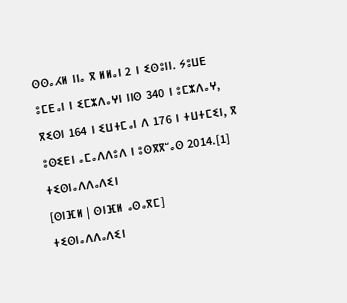ⵙⵙⴰⵃⵍ ⵏⵏⴰ ⴳ ⵍⵍⴰⵏ 2 ⵏ ⵉⵙⵓⵏⵏ. ⵢⵓⵡⴹ ⵓⵎⴹⴰⵏ ⵏ ⵉⵎⵣⴷⴰⵖⵏ ⵏⵏⵙ 340 ⵏ ⵓⵎⵣⴷⴰⵖ, ⴳⵉⵙⵏ 164 ⵏ ⵉⵡⵜⵎⴰⵏ ⴷ 176 ⵏ ⵜⵡⵜⵎⵉⵏ, ⴳ ⵓⵙⵉⴹⵏ ⴰⵎⴰⴷⴷⵓⴷ ⵏ ⵓⵙⴳⴳⵯⴰⵙ 2014.[1]
ⵜⵉⵙⵏⴰⴷⴷⴰⴷⵉⵏ
[ⵙⵏⴼⵍ | ⵙⵏⴼⵍ ⴰⵙⴰⴳⵎ]
ⵜⵉⵙⵏⴰⴷⴷⴰⴷⵉⵏ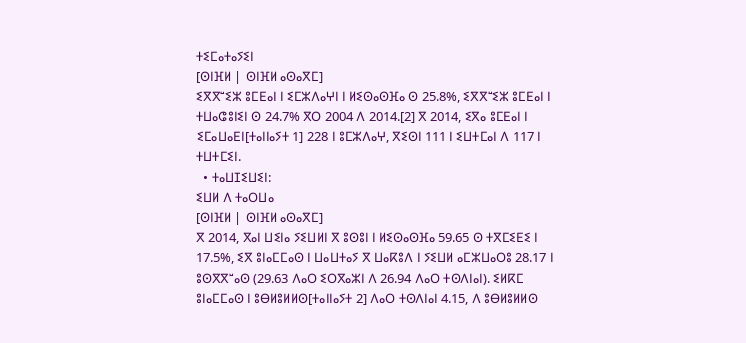ⵜⵉⵎⴰⵜⴰⵢⵉⵏ
[ⵙⵏⴼⵍ | ⵙⵏⴼⵍ ⴰⵙⴰⴳⵎ]
ⵉⴳⴳⵯⵉⵣ ⵓⵎⴹⴰⵏ ⵏ ⵉⵎⵣⴷⴰⵖⵏ ⵏ ⵍⵉⵙⴰⵙⴼⴰ ⵙ 25.8%, ⵉⴳⴳⵯⵉⵣ ⵓⵎⴹⴰⵏ ⵏ ⵜⵡⴰⵛⵓⵏⵉⵏ ⵙ 24.7% ⴳⵔ 2004 ⴷ 2014.[2] ⴳ 2014, ⵉⴳⴰ ⵓⵎⴹⴰⵏ ⵏ ⵉⵎⴰⵡⴰⴹⵏ[ⵜⴰⵏⵏⴰⵢⵜ 1] 228 ⵏ ⵓⵎⵣⴷⴰⵖ, ⴳⵉⵙⵏ 111 ⵏ ⵉⵡⵜⵎⴰⵏ ⴷ 117 ⵏ ⵜⵡⵜⵎⵉⵏ.
  • ⵜⴰⵡⵊⵉⵡⵉⵏ:
ⵉⵡⵍ ⴷ ⵜⴰⵔⵡⴰ
[ⵙⵏⴼⵍ | ⵙⵏⴼⵍ ⴰⵙⴰⴳⵎ]
ⴳ 2014, ⴳⴰⵏ ⵡⵉⵏⴰ ⵢⵉⵡⵍⵏ ⴳ ⵓⵙⵓⵏ ⵏ ⵍⵉⵙⴰⵙⴼⴰ 59.65 ⵙ ⵜⴳⵎⵉⴹⵉ ⵏ 17.5%, ⵉⴳ ⵓⵏⴰⵎⵎⴰⵙ ⵏ ⵡⴰⵡⵜⴰⵢ ⴳ ⵡⴰⴽⵓⴷ ⵏ ⵢⵉⵡⵍ ⴰⵎⵣⵡⴰⵔⵓ 28.17 ⵏ ⵓⵙⴳⴳⵯⴰⵙ (29.63 ⴷⴰⵔ ⵉⵔⴳⴰⵣⵏ ⴷ 26.94 ⴷⴰⵔ ⵜⵙⴷⵏⴰⵏ). ⵉⵍⴽⵎ ⵓⵏⴰⵎⵎⴰⵙ ⵏ ⵓⴱⵍⵓⵍⵍⵙ[ⵜⴰⵏⵏⴰⵢⵜ 2] ⴷⴰⵔ ⵜⵙⴷⵏⴰⵏ 4.15, ⴷ ⵓⴱⵍⵓⵍⵍⵙ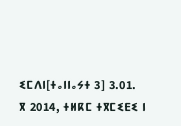ⵉⵎⴷⵏ[ⵜⴰⵏⵏⴰⵢⵜ 3] 3.01.
ⴳ 2014, ⵜⵍⴽⵎ ⵜⴳⵎⵉⴹⵉ ⵏ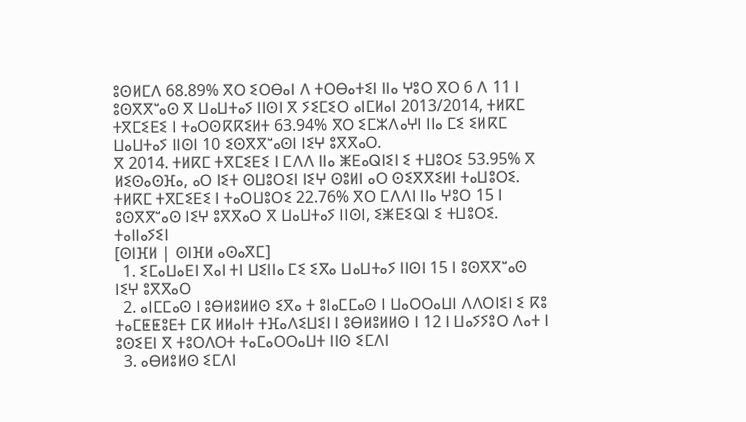ⵓⵙⵍⵎⴷ 68.89% ⴳⵔ ⵉⵔⴱⴰⵏ ⴷ ⵜⵔⴱⴰⵜⵉⵏ ⵏⵏⴰ ⵖⵓⵔ ⴳⵔ 6 ⴷ 11 ⵏ ⵓⵙⴳⴳⵯⴰⵙ ⴳ ⵡⴰⵡⵜⴰⵢ ⵏⵏⵙⵏ ⴳ ⵢⵉⵎⵉⵔ ⴰⵏⵎⵍⴰⵏ 2013/2014, ⵜⵍⴽⵎ ⵜⴳⵎⵉⴹⵉ ⵏ ⵜⴰⵔⵙⴽⴽⵉⵍⵜ 63.94% ⴳⵔ ⵉⵎⵣⴷⴰⵖⵏ ⵏⵏⴰ ⵎⵉ ⵉⵍⴽⵎ ⵡⴰⵡⵜⴰⵢ ⵏⵏⵙⵏ 10 ⵉⵙⴳⴳⵯⴰⵙⵏ ⵏⵉⵖ ⵓⴳⴳⴰⵔ.
ⴳ 2014. ⵜⵍⴽⵎ ⵜⴳⵎⵉⴹⵉ ⵏ ⵎⴷⴷ ⵏⵏⴰ ⵥⴹⴰⵕⵏⵉⵏ ⵉ ⵜⵡⵓⵔⵉ 53.95% ⴳ ⵍⵉⵙⴰⵙⴼⴰ, ⴰⵔ ⵏⵉⵜ ⵙⵡⵓⵔⵉⵏ ⵏⵉⵖ ⵙⵓⵍⵏ ⴰⵔ ⵙⵉⴳⴳⵉⵍⵏ ⵜⴰⵡⵓⵔⵉ. ⵜⵍⴽⵎ ⵜⴳⵎⵉⴹⵉ ⵏ ⵜⴰⵔⵡⵓⵔⵉ 22.76% ⴳⵔ ⵎⴷⴷⵏ ⵏⵏⴰ ⵖⵓⵔ 15 ⵏ ⵓⵙⴳⴳⵯⴰⵙ ⵏⵉⵖ ⵓⴳⴳⴰⵔ ⴳ ⵡⴰⵡⵜⴰⵢ ⵏⵏⵙⵏ, ⵉⵥⴹⵉⵕⵏ ⵉ ⵜⵡⵓⵔⵉ.
ⵜⴰⵏⵏⴰⵢⵉⵏ
[ⵙⵏⴼⵍ | ⵙⵏⴼⵍ ⴰⵙⴰⴳⵎ]
  1. ⵉⵎⴰⵡⴰⴹⵏ ⴳⴰⵏ ⵜⵏ ⵡⵉⵏⵏⴰ ⵎⵉ ⵉⴳⴰ ⵡⴰⵡⵜⴰⵢ ⵏⵏⵙⵏ 15 ⵏ ⵓⵙⴳⴳⵯⴰⵙ ⵏⵉⵖ ⵓⴳⴳⴰⵔ
  2. ⴰⵏⵎⵎⴰⵙ ⵏ ⵓⴱⵍⵓⵍⵍⵙ ⵉⴳⴰ ⵜ ⵓⵏⴰⵎⵎⴰⵙ ⵏ ⵡⴰⵔⵔⴰⵡⵏ ⴷⴷⵔⵏⵉⵏ ⵉ ⴽⵓ ⵜⴰⵎⵟⵟⵓⴹⵜ ⵎⴽ ⵍⵍⴰⵏⵜ ⵜⴼⴰⴷⵉⵡⵉⵏ ⵏ ⵓⴱⵍⵓⵍⵍⵙ ⵏ 12 ⵏ ⵡⴰⵢⵢⵓⵔ ⴷⴰⵜ ⵏ ⵓⵙⵉⴹⵏ ⴳ ⵜⵓⵔⴷⵔⵜ ⵜⴰⵎⴰⵔⵔⴰⵡⵜ ⵏⵏⵙ ⵉⵎⴷⵏ
  3. ⴰⴱⵍⵓⵍⵙ ⵉⵎⴷⵏ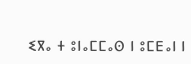ⵉⴳⴰ ⵜ ⵓⵏⴰⵎⵎⴰⵙ ⵏ ⵓⵎⴹⴰⵏ ⵏ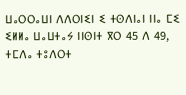ⵡⴰⵔⵔⴰⵡⵏ ⴷⴷⵔⵏⵉⵏ ⵉ ⵜⵙⴷⵏⴰⵏ ⵏⵏⴰ ⵎⵉ ⵉⵍⵍⴰ ⵡⴰⵡⵜⴰⵢ ⵏⵏⵙⵏⵜ ⴳⵔ 45 ⴷ 49, ⵜⵎⴷⴰ ⵜⵓⴷⵔⵜ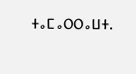ⵜⴰⵎⴰⵔⵔⴰⵡⵜ.